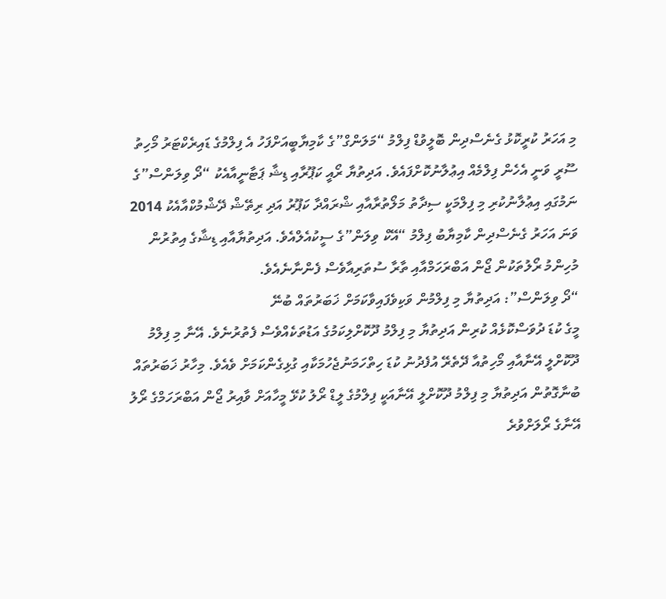މި އަހަރު ކުރީކޮޅު ގެނެސްދިން ބޮލީވުޑް ފިލްމު “މަލަންގް”ގެ ކާމިޔާބީއަށްފަހު އެ ފިލްމުގެ ޑައިރެކްޓަރު މޯހިތު ސޫރީ ވަނީ އެހެން ފިލްމެއް އިޢުލާނުކޮށްފައެވެ. އަދިތުޔާ ރޯއީ ކަޕޫރާއި ޑިޝާ ޕަޓާނީއާއެކު “ދޯ ވިލަންސް”ގެ ނަމުގައި އިޢުލާނުކުރި މި ފިލްމަކީ ސިދާތު މަލޯތުރާއާއި ޝްރައްދާ ކަޕޫރު އަދި ރިތޭޝް ދޭޝްމުކްއާއެކު 2014 ވަނަ އަހަރު ގެނެސްދިން ކާމިޔާބު ފިލްމު “އޭކް ވިލަން”ގެ ސީކުއެލްއެވެ. އަދިތުޔާއާއި ޑިޝާގެ އިތުރުން މުހިންމު ރޯލުތަކުން ޖޯން އަބްރަހަމްއާއި ތާރާ ސުތަރިއާވެސް ފެންނާނެއެވެ.
“ދޯ ވިލަންސް”: އަދިތުޔާ މި ފިލްމުން ވަކިވެފައިވާކަމަށް ޚަބަރުތައް ބުނޭ
މީގެ ކުޑަ ދުވަސްކޮޅެއް ކުރިން އަދިތުޔާ މި ފިލްމު ދޫކޮށްލިކަމުގެ އަޑުތަކެއްވެސް ފެތުރުނެވެ. އޭނާ މި ފިލްމު ދޫކޮށްލީ އޭނާއާއި މޯހިތުއާ ދޭތެރޭ އުފެދުނު ކުޑަ ހިތްހަމަނުޖެހުމަކާއި ގުޅިގެންކަމަށް ވެއެވެ. މިހާރު ޚަބަރުތައް ބުނާގޮތުން އަދިތުޔާ މި ފިލްމު ދޫކޮށްލީ އޭނާއަކީ ފިލްމުގެ ލީޑް ރޯލު ކުޅޭ މީހާއަށް ވާއިރު ޖޯން އަބްރަހަމްގެ ރޯލު އޭނާގެ ރޯލަށްވުރެ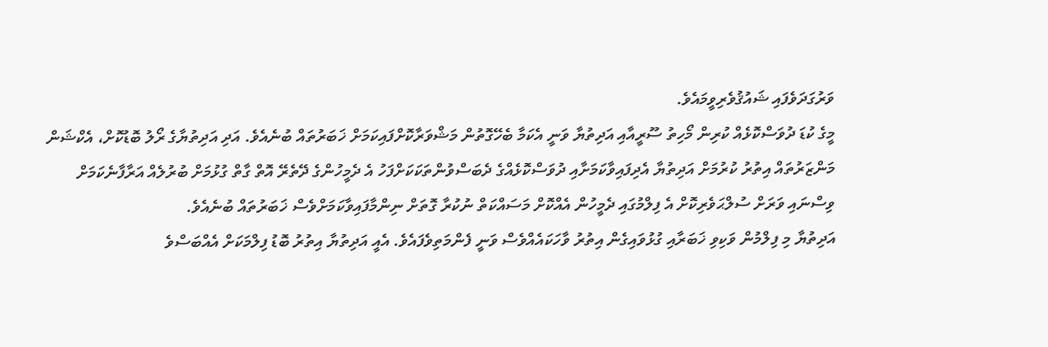ވަރުގަދަވެފައި ޝައުޤުވެރިވީމައެވެ.
މީގެ ކުޑަ ދުވަސްކޮޅެއް ކުރިން މޯހިތު ސޫރީއާއި އަދިތުޔާ ވަނީ އެކަމާ ބެހޭގޮތުން މަޝްވަރާކޮށްފައިކަމަށް ޚަބަރުތައް ބުނެއެވެ. އަދި އަދިތުޔާގެ ރޯލު ބޮޑުކޮށް، އެކްޝަން މަންޒަރުތައް އިތުރު ކުރުމަށް އަދިތުޔާ އެދިފައިވާކަމަށާއި ދުވަސްކޮޅެއްގެ ދެބަސްވުންތަކަކަށްފަހު އެ ދެމީހުންގެ ދޭތެރޭ އޮތް ގާތް ގުޅުމަށް ބުރުލެއް އަރާފާނެކަމަށް ވިސްނައި ވަރަށް ސުލްޙަވެރިކޮށް އެ ފިލްމުގައި ދެމީހުން އެއްކޮށް މަސައްކަތް ނުކުރާ ގޮތަށް ނިންމާފައިވާކަމަށްވެސް ޚަބަރުތައް ބުނެއެވެ.
އަދިތުޔާ މި ފިލްމުން ވަކިވި ޚަބަރާއި ގުޅުވައިގެން އިތުރު ވާހަކައެއްވެސް ވަނީ ފެންމަތިވެފައެވެ. އެއީ އަދިތުޔާ އިތުރު ބޮޑު ފިލްމަކަށް އެއްބަސްވެ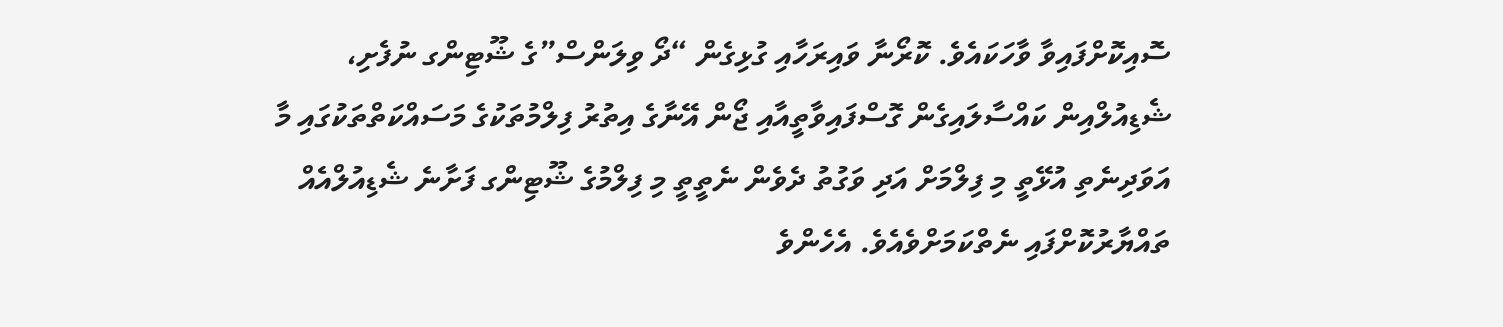ސޮއިކޮށްފައިވާ ވާހަކައެވެ. ކޮރޯނާ ވައިރަހާއި ގުޅިގެން “ދޯ ވިލަންސް”ގެ ޝޫޓިންގ ނުފެށި، ޝެޑިއުލްއިން ކައްސާލައިގެން ގޮސްފައިވާތީއާއި ޖޯން އޭނާގެ އިތުރު ފިލްމުތަކުގެ މަސައްކަތްތަކުގައި މާ އަވަދިނެތި އުޅޭތީ މި ފިލްމަށް އަދި ވަގުތު ދެވެން ނެތީތީ މި ފިލްމުގެ ޝޫޓިންގ ފަށާނެ ޝެޑިއުލްއެއް ތައްޔާރުކޮށްފައި ނެތްކަމަށްވެއެވެ. އެހެންވެ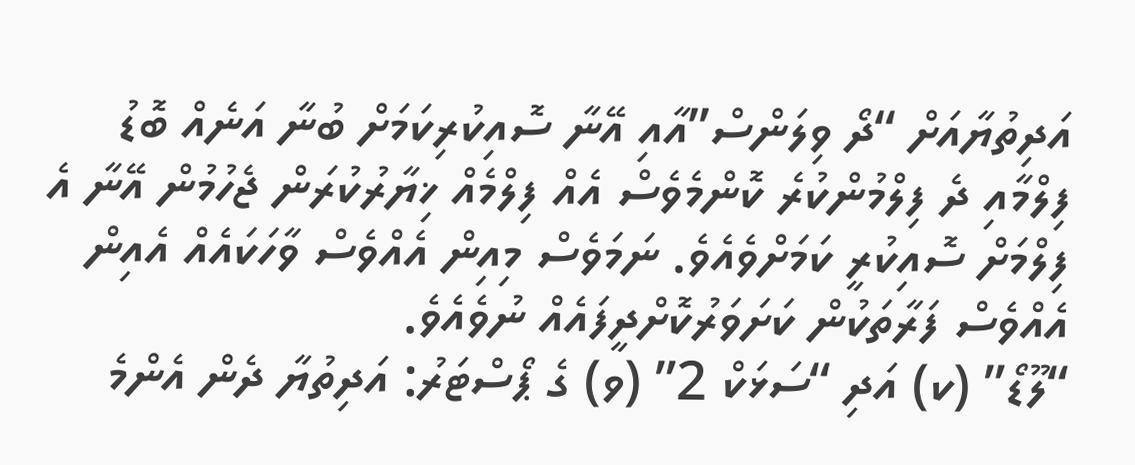އަދިތުޔާއަށް “ދޯ ވިލަންސް”އާއި އޭނާ ސޮއިކުރިކަމަށް ބުނާ އަނެއް ބޮޑު ފިލްމާއި ދެ ފިލްމުންކުރެ ކޮންމެވެސް އެއް ފިލްމެއް ޚިޔާރުކުރަން ޖެހުމުން އޭނާ އެ ފިލްމަށް ސޮއިކުރީ ކަމަށްވެއެވެ. ނަމަވެސް މިއިން އެއްވެސް ވާހަކައެއް އެއިން އެއްވެސް ފަރާތަކުން ކަށަވަރުކޮށްދީފައެއް ނުވެއެވެ.
“ލޫޑޯ” (ކ) އަދި “ސަޅަކް 2” (ވ) ގެ ޕޯސްޓަރު: އަދިތުޔާ ދެން އެންމެ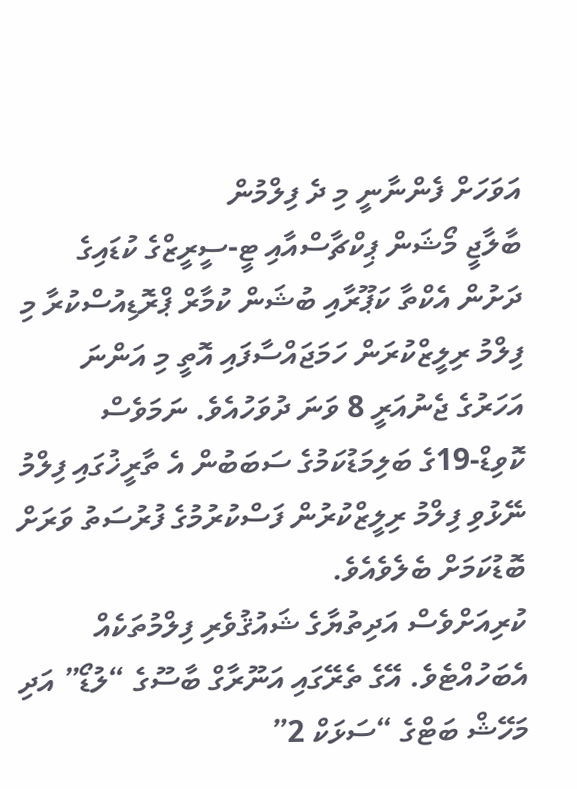އަވަހަށް ފެންނާނީ މި ދެ ފިލްމުން
ބާލާޖީ މޯޝަން ޕިކްޗާސްއާއި ޓީ-ސީރީޒްގެ ކުޑައިގެ ދަށުން އެކްތާ ކަޕޫރާއި ބުޝަން ކުމާރް ޕްރޮޑިއުސްކުރާ މި ފިލްމު ރިލީޒްކުރަން ހަމަޖައްސާފައި އޮތީ މި އަންނަ އަހަރުގެ ޖެނުއަރީ 8 ވަނަ ދުވަހުއެވެ. ނަމަވެސް ކޮވިޑް-19ގެ ބަލިމަޑުކަމުގެ ސަބަބުން އެ ތާރީޚުގައި ފިލްމު ނޭޅުވި ފިލްމު ރިލީޒްކުރުން ފަސްކުރުމުގެ ފުރުސަތު ވަރަށް ބޮޑުކަމަށް ބެލެވެއެވެ.
ކުރިއަށްވެސް އަދިތުޔާގެ ޝައުޤުވެރި ފިލްމުތަކެއް އެބަހުއްޓެވެ. އޭގެ ތެރޭގައި އަނޫރާގް ބާސޫގެ “ލުޑޯ” އަދި މަހޭޝް ބަޓްގެ “ސަޅަކް 2”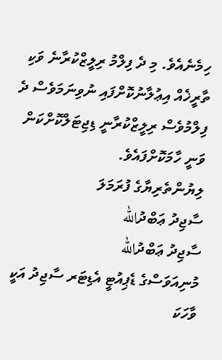ހިމެނެއެވެ. މި ދެ ފިލްމު ރިލީޒްކުރާނެ ވަކި ތާރީޚެއް އިޢުލާނުކޮށްފައި ނުވިނަމަވެސް ދެ ފިލްމުވެސް ރިލީޒްކުރާނީ ޑިޖިޓަލްކޮށްކަން ވަނީ ހާމަކޮށްފައެވެ.
ލިޔުންތެރިޔާގެ ފުރަމަލަ
ސާޖިދު ޢަބްދުالله
ސާޖިދު ޢަބްދުالله
މުނިއަވަސްގެ ޑެޕިއުޓީ އެޑިޓަރ ސާޖިދު އަކީ ވާހަކަ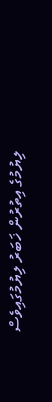ލިޔުމުގެ އިތުރުން ޚަބަރު ލިޔުމުގައިވެސް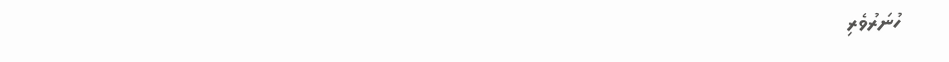ހުނަރުވެރި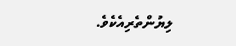ލިޔުންތެރިއެކެވެ.